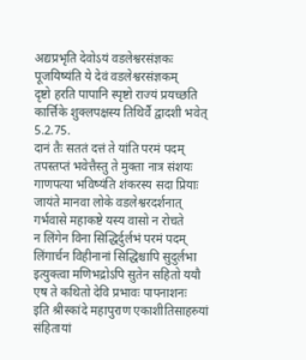अद्यप्रभृति देवोऽयं वडलेश्वरसंज्ञकः
पूजयिष्यंति ये देवं वडलेश्वरसंज्ञकम्
दृष्टो हरति पापानि स्पृष्टो राज्यं प्रयच्छति
कार्त्तिके शुक्लपक्षस्य तिथिर्वै द्वादशी भवेत् 5.2.75.
दानं तैः सततं दत्तं ते यांति परमं पदम्
तपस्तप्तं भवेत्तैस्तु ते मुक्ता नात्र संशयः
गाणपत्या भविष्यंति शंकरस्य सदा प्रियाः जायंते मानवा लोके वडलेश्वरदर्शनात्
गर्भवासे महाकष्टे यस्य वासो न रोचते
न लिंगेन विना सिद्धिर्दुर्लभं परमं पदम्
लिंगार्चन विहीनानां सिद्धिश्चापि सुदुर्लभा
इत्युक्त्वा मणिभद्रोऽपि सुतेन सहितो ययौ
एष ते कथितो देवि प्रभावः पापनाशनः
इति श्रीस्कांदे महापुराण एकाशीतिसाहस्र्यां संहितायां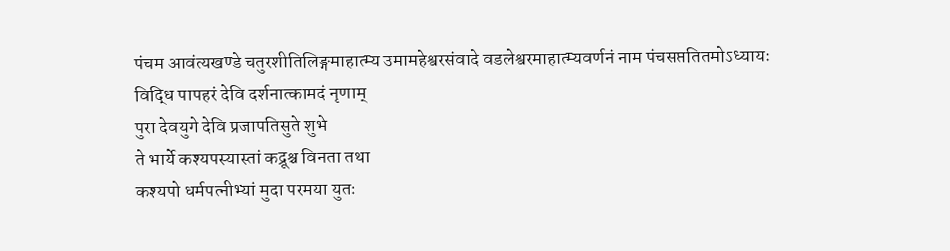पंचम आवंत्यखण्डे चतुरशीतिलिङ्गमाहात्म्य उमामहेश्वरसंवादे वडलेश्वरमाहात्म्यवर्णनं नाम पंचसप्ततितमोऽध्यायः
विद्धि पापहरं देवि दर्शनात्कामदं नृणाम्
पुरा देवयुगे देवि प्रजापतिसुते शुभे
ते भार्ये कश्यपस्यास्तां कद्रूश्च विनता तथा
कश्यपो धर्मपत्नीभ्यां मुदा परमया युतः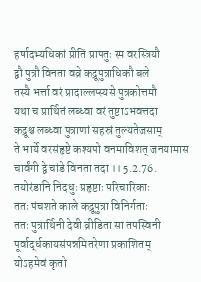हर्षादभ्यधिकां प्रीतिं प्रापतुः स्म वरस्त्रियौ
द्वौ पुत्रौ विनता वव्रे कद्रूपुत्राधिकौ बले
तस्यै भर्त्ता वरं प्रादाल्लप्स्यसे पुत्रकोत्तमौ
यथा च प्रार्थितं लब्ध्वा वरं तुष्टाऽभवत्तदा
कद्रूश्च लब्ध्वा पुत्राणां सहस्रं तुल्यतेजसाम्
ते भार्ये वरसंहृष्टे कश्यपो वनमाविशत् जनयामास चार्वंगी द्वे चांडे विनता तदा ।। 5.2.76.
तयोरंडानि निदधुः प्रहृष्टाः परिचारिकाः
ततः पंचशते काले कद्रूपुत्रा विनिर्गताः
ततः पुत्रार्थिनी देवी व्रीडिता सा तपस्विनी
पूर्वार्द्धकायसंपन्नमितरेणा प्रकाशितम्
योऽहमेवं कृतो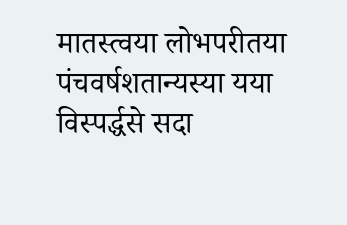मातस्त्वया लोभपरीतया
पंचवर्षशतान्यस्या यया विस्पर्द्धसे सदा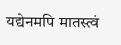यद्येनमपि मातस्त्वं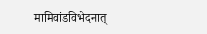मामिवांडविभेदनात्